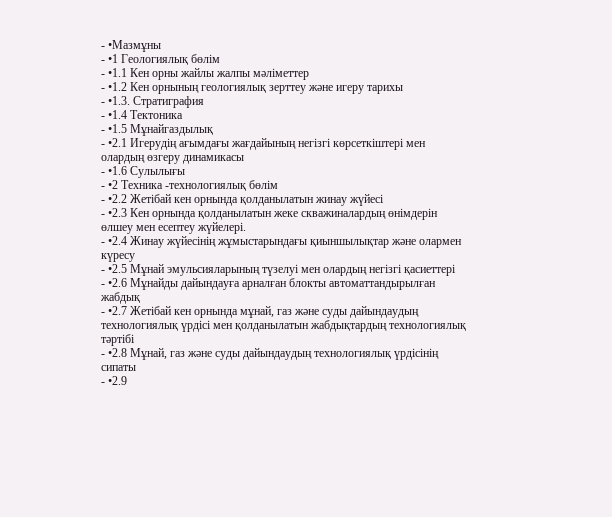- •Мазмұны
- •1 Геологиялық бөлім
- •1.1 Кен орны жайлы жалпы мәліметтер
- •1.2 Кен орнының геологиялық зерттеу және игеру тарихы
- •1.3. Стратиграфия
- •1.4 Тектоника
- •1.5 Мұнайгаздылық
- •2.1 Игерудің ағымдағы жағдайының негізгі көрсеткіштері мен олардың өзгеру динамикасы
- •1.6 Сулылығы
- •2 Техника -технологиялық бөлім
- •2.2 Жетібай кен орнында қолданылатын жинау жүйесі
- •2.3 Кен орнында қолданылатын жеке скважиналардың өнімдерін өлшеу мен есептеу жүйелері.
- •2.4 Жинау жүйесінің жұмыстарындағы қиыншылықтар және олармен күресу
- •2.5 Мұнай эмульсияларының түзелуі мен олардың негізгі қасиеттері
- •2.6 Мұнайды дайындауға арналған блокты автоматтандырылған жабдық
- •2.7 Жетібай кен орнында мұнай, газ және суды дайындаудың технологиялық үрдісі мен қолданылатын жабдықтардың технологиялық тәртібі
- •2.8 Мұнай, газ және суды дайындаудың технологиялық үрдісінің сипаты
- •2.9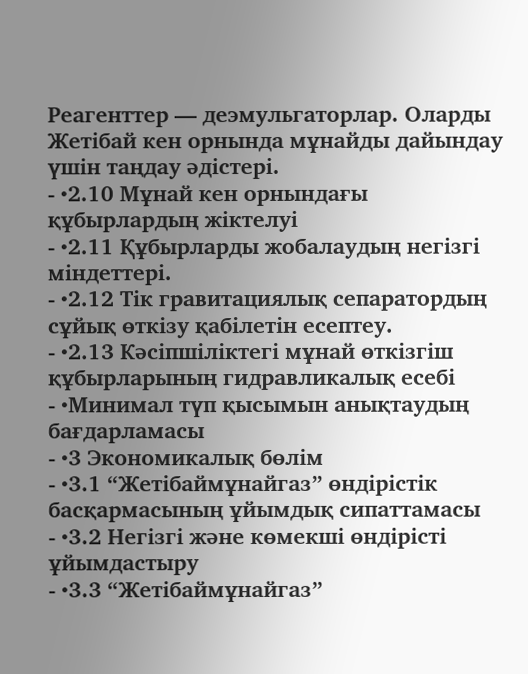Реагенттер — деэмульгаторлар. Оларды Жетібай кен орнында мұнайды дайындау үшін таңдау әдістері.
- •2.10 Мұнай кен орнындағы құбырлардың жіктелуі
- •2.11 Құбырларды жобалаудың негізгі міндеттері.
- •2.12 Тік гравитациялық сепаратордың сұйық өткізу қабілетін есептеу.
- •2.13 Кәсіпшіліктегі мұнай өткізгіш құбырларының гидравликалық есебі
- •Минимал түп қысымын анықтаудың бағдарламасы
- •3 Экономикалық бөлім
- •3.1 “Жетібаймұнайгаз” өндірістік басқармасының ұйымдық сипаттамасы
- •3.2 Негізгі және көмекші өндірісті ұйымдастыру
- •3.3 “Жетібаймұнайгаз”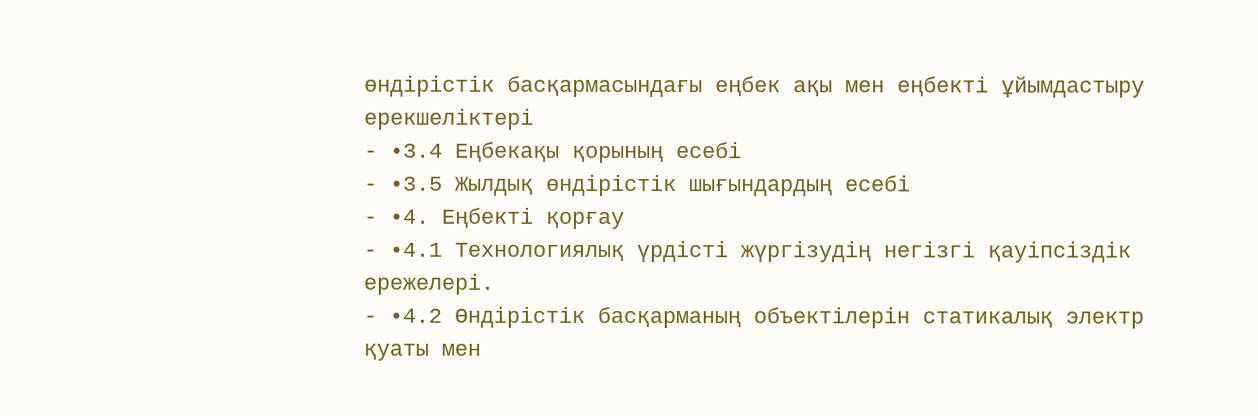өндірістік басқармасындағы еңбек ақы мен еңбекті ұйымдастыру ерекшеліктері
- •3.4 Еңбекақы қорының есебі
- •3.5 Жылдық өндірістік шығындардың есебі
- •4. Еңбекті қорғау
- •4.1 Технологиялық үрдісті жүргізудің негізгі қауіпсіздік ережелері.
- •4.2 Өндірістік басқарманың объектілерін статикалық электр қуаты мен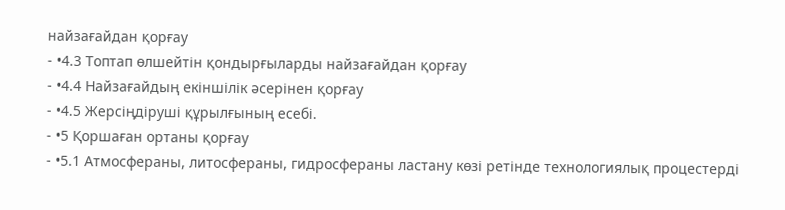найзағайдан қорғау
- •4.3 Топтап өлшейтін қондырғыларды найзағайдан қорғау
- •4.4 Найзағайдың екіншілік әсерінен қорғау
- •4.5 Жерсіңдіруші құрылғының есебі.
- •5 Қоршаған ортаны қорғау
- •5.1 Атмосфераны, литосфераны, гидросфераны ластану көзі ретінде технологиялық процестерді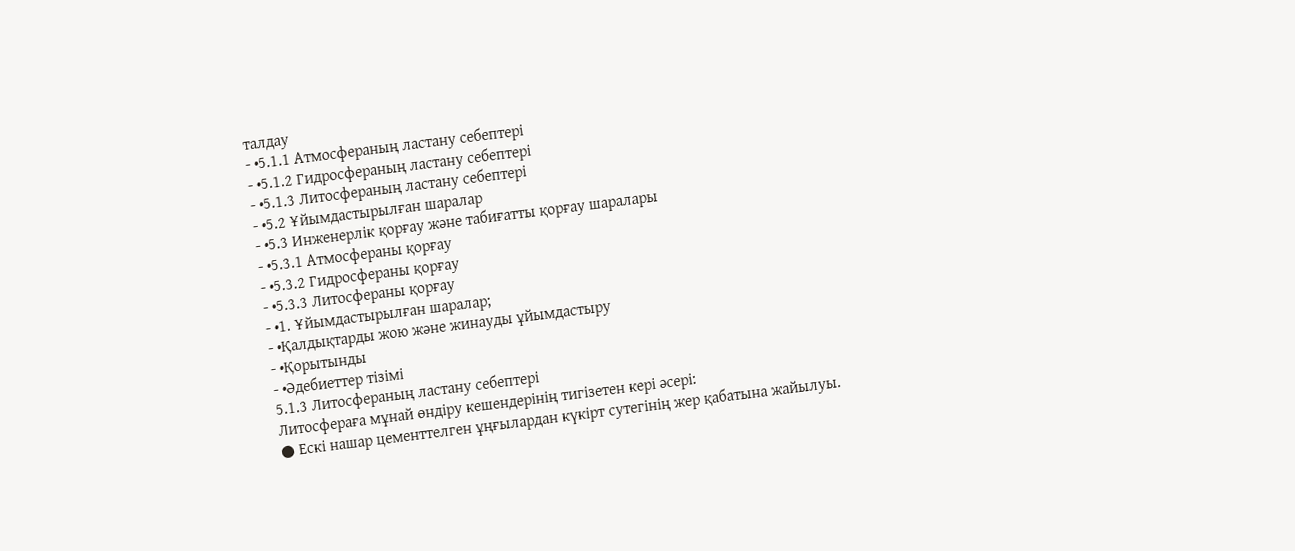талдау
- •5.1.1 Атмосфераның ластану себептері
- •5.1.2 Гидросфераның ластану себептері
- •5.1.3 Литосфераның ластану себептері
- •5.2 Ұйымдастырылған шаралар
- •5.3 Инженерлік қорғау және табиғатты қорғау шаралары
- •5.3.1 Атмосфераны қорғау
- •5.3.2 Гидросфераны қорғау
- •5.3.3 Литосфераны қорғау
- •1. Ұйымдастырылған шаралар;
- •Қалдықтарды жою және жинауды ұйымдастыру
- •Қорытынды
- •Әдебиеттер тізімі
5.1.3 Литосфераның ластану себептері
Литосфераға мұнай өндіру кешендерінің тигізетен кері әсері:
● Ескі нашар цементтелген ұңғылардан күкірт сутегінің жер қабатына жайылуы.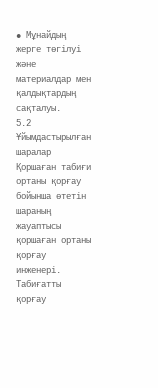● Мұнайдың жерге төгілуі және материалдар мен қалдықтардың сақталуы.
5.2 Ұйымдастырылған шаралар
Қоршаған табиғи ортаны қорғау бойынша өтетін шараның жауаптысы қоршаған ортаны қорғау инженері. Табиғатты қорғау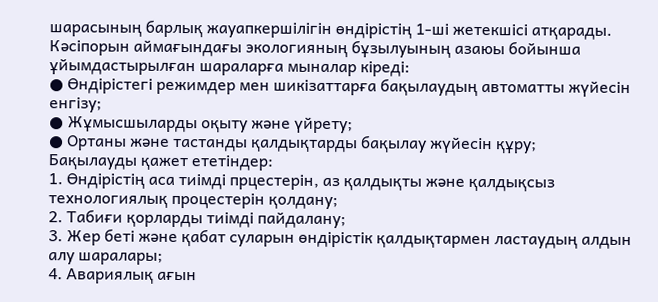шарасының барлық жауапкершілігін өндірістің 1-ші жетекшісі атқарады.
Кәсіпорын аймағындағы экологияның бұзылуының азаюы бойынша ұйымдастырылған шараларға мыналар кіреді:
● Өндірістегі режимдер мен шикізаттарға бақылаудың автоматты жүйесін енгізу;
● Жұмысшыларды оқыту және үйрету;
● Ортаны және тастанды қалдықтарды бақылау жүйесін құру;
Бақылауды қажет ететіндер:
1. Өндірістің аса тиімді прцестерін, аз қалдықты және қалдықсыз технологиялық процестерін қолдану;
2. Табиғи қорларды тиімді пайдалану;
3. Жер беті және қабат суларын өндірістік қалдықтармен ластаудың алдын алу шаралары;
4. Авариялық ағын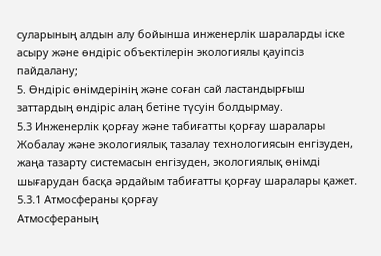суларының алдын алу бойынша инженерлік шараларды іске асыру және өндіріс объектілерін экологиялы қауіпсіз пайдалану;
5. Өндіріс өнімдерінің және соған сай ластандырғыш заттардың өндіріс алаң бетіне түсуін болдырмау.
5.3 Инженерлік қорғау және табиғатты қорғау шаралары
Жобалау және экологиялық тазалау технологиясын енгізуден, жаңа тазарту системасын енгізуден, экологиялық өнімді шығарудан басқа әрдайым табиғатты қорғау шаралары қажет.
5.3.1 Атмосфераны қорғау
Атмосфераның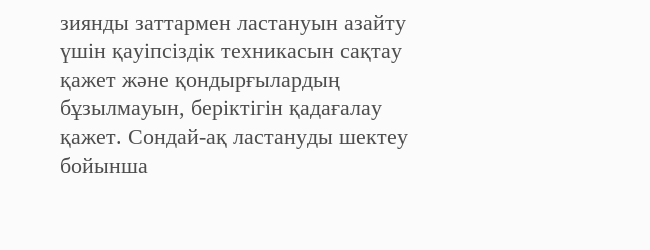зиянды заттармен ластануын азайту үшін қауіпсіздік техникасын сақтау қажет және қондырғылардың бұзылмауын, беріктігін қадағалау қажет. Сондай-ақ ластануды шектеу бойынша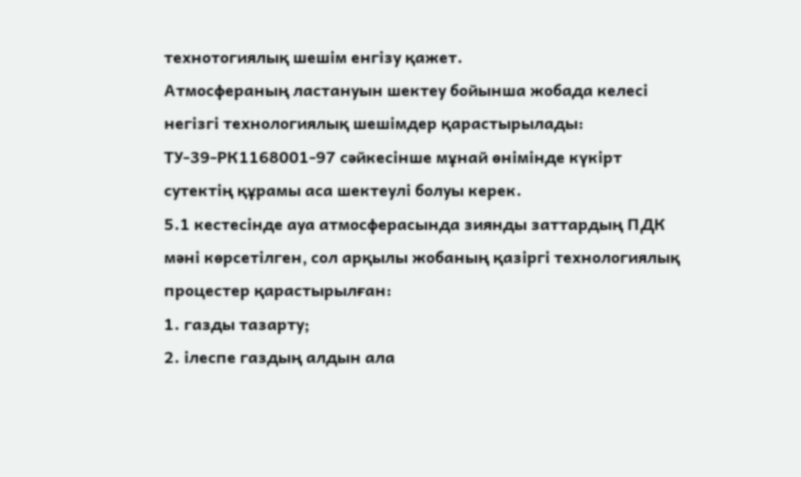технотогиялық шешім енгізу қажет.
Атмосфераның ластануын шектеу бойынша жобада келесі негізгі технологиялық шешімдер қарастырылады:
ТУ-39-РК1168001-97 сәйкесінше мұнай өнімінде күкірт сутектің құрамы аса шектеулі болуы керек.
5.1 кестесінде ауа атмосферасында зиянды заттардың ПДК мәні көрсетілген, сол арқылы жобаның қазіргі технологиялық процестер қарастырылған:
1. газды тазарту;
2. ілеспе газдың алдын ала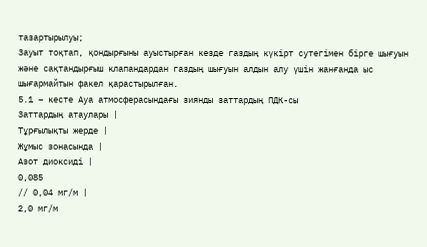тазартырылуы;
Зауыт тоқтап, қондырғыны ауыстырған кезде газдың күкірт сутегімен бірге шығуын және сақтандырғыш клапандардан газдың шығуын алдын алу үшін жанғанда ыс шығармайтын факел қарастырылған.
5.1 – кесте Ауа атмосферасындағы зиянды заттардың ПДК-сы
Заттардың атаулары |
Тұрғылықты жерде |
Жұмыс зонасында |
Азот диоксиді |
0,085
// 0,04 мг/м |
2,0 мг/м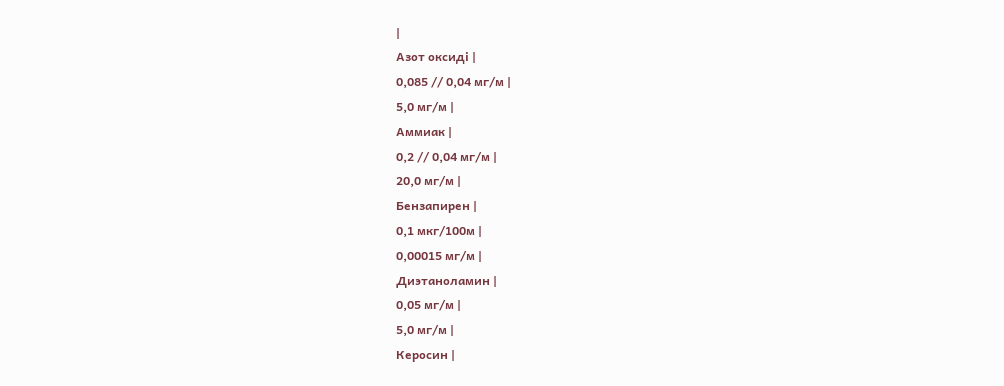|
Азот оксиді |
0,085 // 0,04 мг/м |
5,0 мг/м |
Аммиак |
0,2 // 0,04 мг/м |
20,0 мг/м |
Бензапирен |
0,1 мкг/100м |
0,00015 мг/м |
Диэтаноламин |
0,05 мг/м |
5,0 мг/м |
Керосин |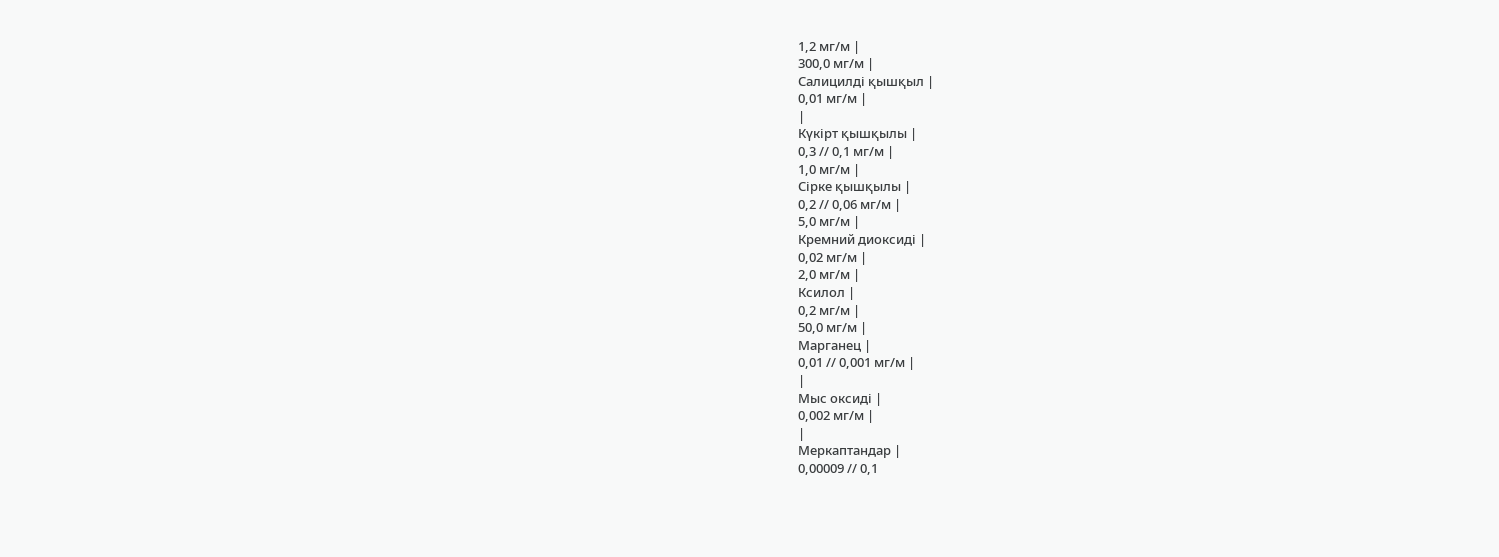1,2 мг/м |
300,0 мг/м |
Салицилді қышқыл |
0,01 мг/м |
|
Күкірт қышқылы |
0,3 // 0,1 мг/м |
1,0 мг/м |
Сірке қышқылы |
0,2 // 0,06 мг/м |
5,0 мг/м |
Кремний диоксиді |
0,02 мг/м |
2,0 мг/м |
Ксилол |
0,2 мг/м |
50,0 мг/м |
Марганец |
0,01 // 0,001 мг/м |
|
Мыс оксиді |
0,002 мг/м |
|
Меркаптандар |
0,00009 // 0,1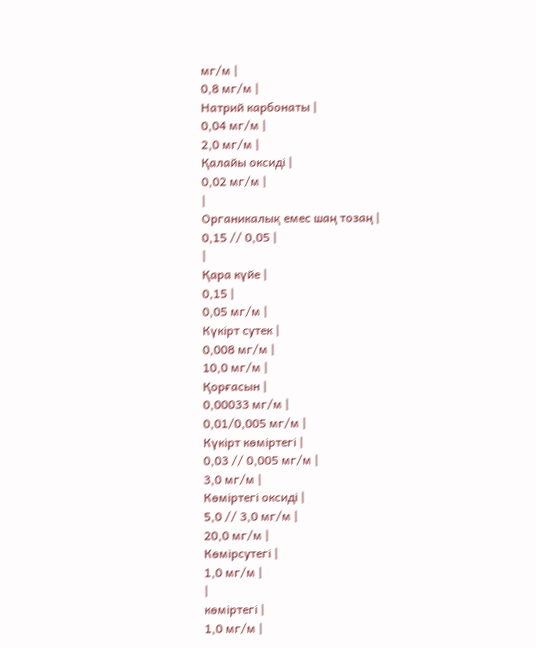мг/м |
0,8 мг/м |
Натрий карбонаты |
0,04 мг/м |
2,0 мг/м |
Қалайы оксиді |
0,02 мг/м |
|
Органикалық емес шаң тозаң |
0,15 // 0,05 |
|
Қара күйе |
0,15 |
0,05 мг/м |
Күкірт сутек |
0,008 мг/м |
10,0 мг/м |
Қорғасын |
0,00033 мг/м |
0,01/0,005 мг/м |
Күкірт көміртегі |
0,03 // 0,005 мг/м |
3,0 мг/м |
Көміртегі оксиді |
5,0 // 3,0 мг/м |
20,0 мг/м |
Көмірсутегі |
1,0 мг/м |
|
көміртегі |
1,0 мг/м |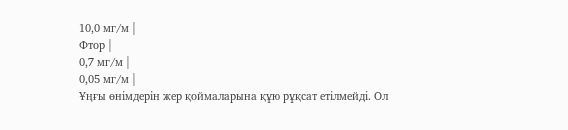10,0 мг/м |
Фтор |
0,7 мг/м |
0,05 мг/м |
Ұңғы өнімдерін жер қоймаларына құю рұқсат етілмейді. Ол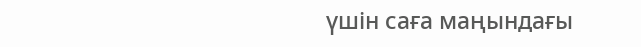үшін саға маңындағы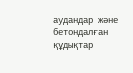аудандар және бетондалған құдықтар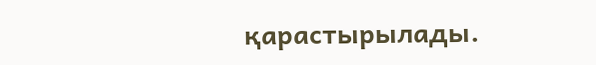қарастырылады.